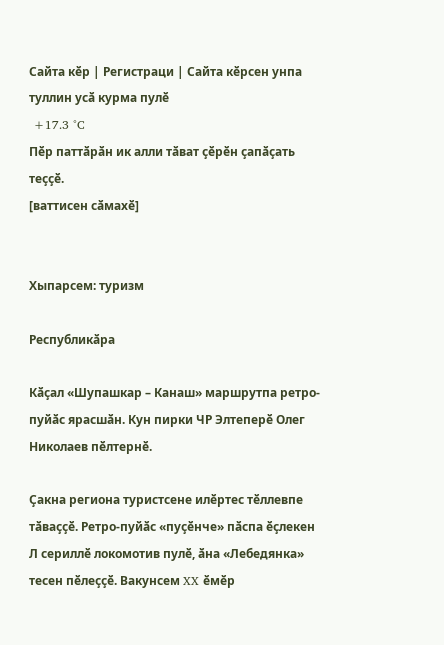Сайта кӗр | Регистраци | Сайта кӗрсен унпа туллин усӑ курма пулӗ
 +17.3 °C
Пӗр паттӑрӑн ик алли тӑват ҫӗрӗн ҫапӑҫать теҫҫӗ.
[ваттисен сӑмахӗ]


Хыпарсем: туризм

Республикӑра

Кӑҫал «Шупашкар – Канаш» маршрутпа ретро-пуйӑс ярасшӑн. Кун пирки ЧР Элтеперӗ Олег Николаев пӗлтернӗ.

Ҫакна региона туристсене илӗртес тӗллевпе тӑваҫҫӗ. Ретро-пуйӑс «пуҫӗнче» пӑспа ӗҫлекен Л сериллӗ локомотив пулӗ, ӑна «Лебедянка» тесен пӗлеҫҫӗ. Вакунсем XX ӗмӗр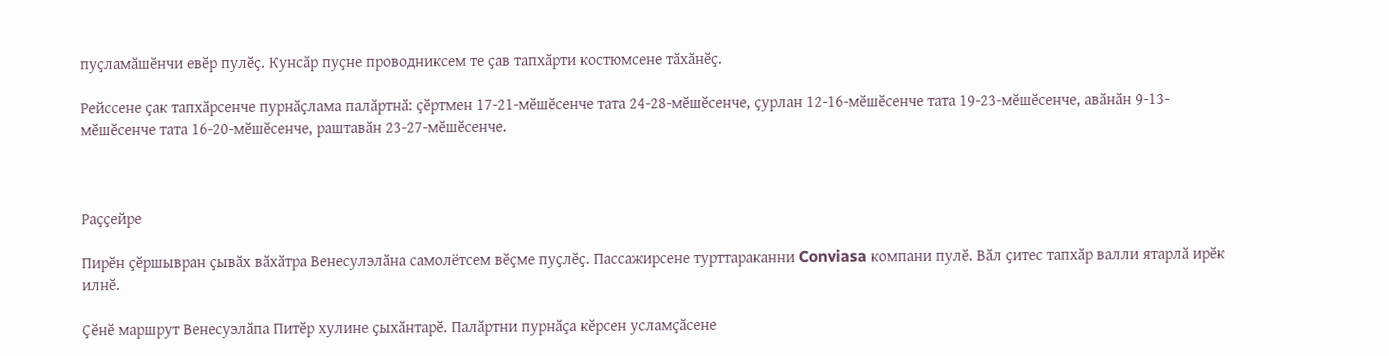пуҫламӑшӗнчи евӗр пулӗҫ. Кунсӑр пуҫне проводниксем те ҫав тапхӑрти костюмсене тӑхӑнӗҫ.

Рейссене ҫак тапхӑрсенче пурнӑҫлама палӑртнӑ: ҫӗртмен 17-21-мӗшӗсенче тата 24-28-мӗшӗсенче, ҫурлан 12-16-мӗшӗсенче тата 19-23-мӗшӗсенче, авӑнӑн 9-13-мӗшӗсенче тата 16-20-мӗшӗсенче, раштавӑн 23-27-мӗшӗсенче.



Раҫҫейре

Пирӗн ҫӗршывран ҫывӑх вӑхӑтра Венесулэлӑна самолётсем вӗҫме пуҫлӗҫ. Пассажирсене турттараканни Conviasa компани пулӗ. Вӑл ҫитес тапхӑр валли ятарлӑ ирӗк илнӗ.

Ҫӗнӗ маршрут Венесуэлӑпа Питӗр хулине ҫыхӑнтарӗ. Палӑртни пурнӑҫа кӗрсен усламҫӑсене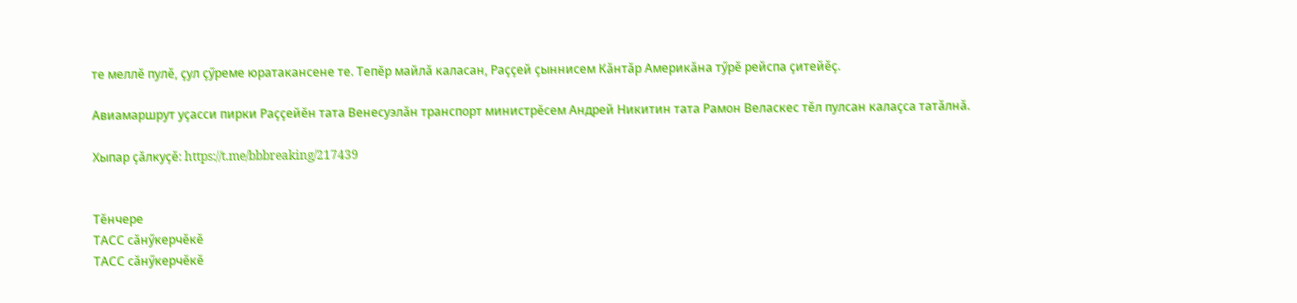те меллӗ пулӗ, ҫул ҫӳреме юратакансене те. Тепӗр майлӑ каласан, Раҫҫей ҫыннисем Кӑнтӑр Америкӑна тӳрӗ рейспа ҫитейӗҫ.

Авиамаршрут уҫасси пирки Раҫҫейӗн тата Венесуэлӑн транспорт министрӗсем Андрей Никитин тата Рамон Веласкес тӗл пулсан калаҫса татӑлнӑ.

Хыпар ҫӑлкуҫӗ: https://t.me/bbbreaking/217439


Тӗнчере
ТАСС сӑнӳкерчӗкӗ
ТАСС сӑнӳкерчӗкӗ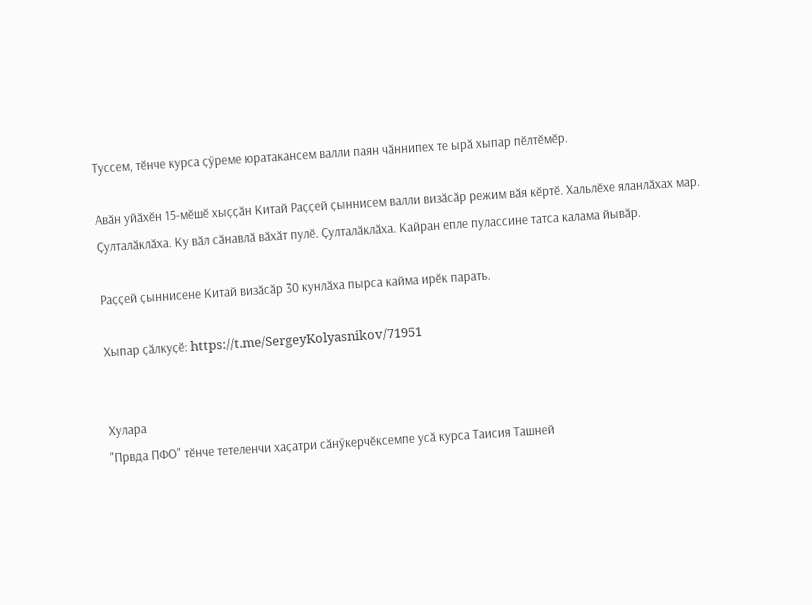Туссем, тӗнче курса ҫӳреме юратакансем валли паян чӑннипех те ырӑ хыпар пӗлтӗмӗр.

Авӑн уйӑхӗн 15-мӗшӗ хыҫҫӑн Китай Раҫҫей ҫыннисем валли визӑсӑр режим вӑя кӗртӗ. Хальлӗхе яланлӑхах мар. Ҫулталӑклӑха. Ку вӑл сӑнавлӑ вӑхӑт пулӗ. Ҫулталӑклӑха. Кайран епле пулассине татса калама йывӑр.

Раҫҫей ҫыннисене Китай визӑсӑр 30 кунлӑха пырса кайма ирӗк парать.

Хыпар ҫӑлкуҫӗ: https://t.me/SergeyKolyasnikov/71951


Хулара
"Првда ПФО" тӗнче тетеленчи хаҫатри сӑнӳкерчӗксемпе усӑ курса Таисия Ташней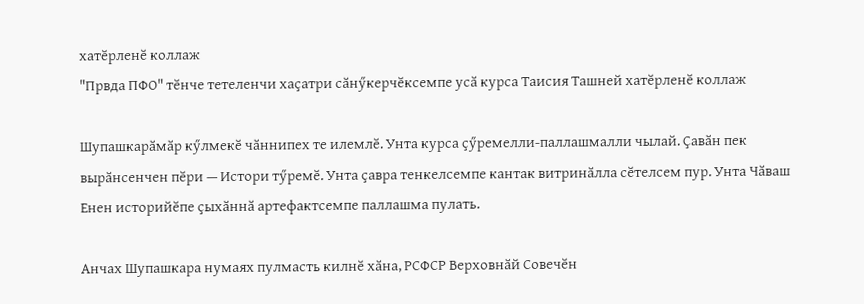хатӗрленӗ коллаж
"Првда ПФО" тӗнче тетеленчи хаҫатри сӑнӳкерчӗксемпе усӑ курса Таисия Ташней хатӗрленӗ коллаж

Шупашкарӑмӑр кӳлмекӗ чӑннипех те илемлӗ. Унта курса ҫӳремелли-паллашмалли чылай. Ҫавӑн пек вырӑнсенчен пӗри — Истори тӳремӗ. Унта ҫавра тенкелсемпе кантак витринӑлла сӗтелсем пур. Унта Чӑваш Енен историйӗпе ҫыхӑннӑ артефактсемпе паллашма пулать.

Анчах Шупашкара нумаях пулмасть килнӗ хӑна, РСФСР Верховнӑй Совечӗн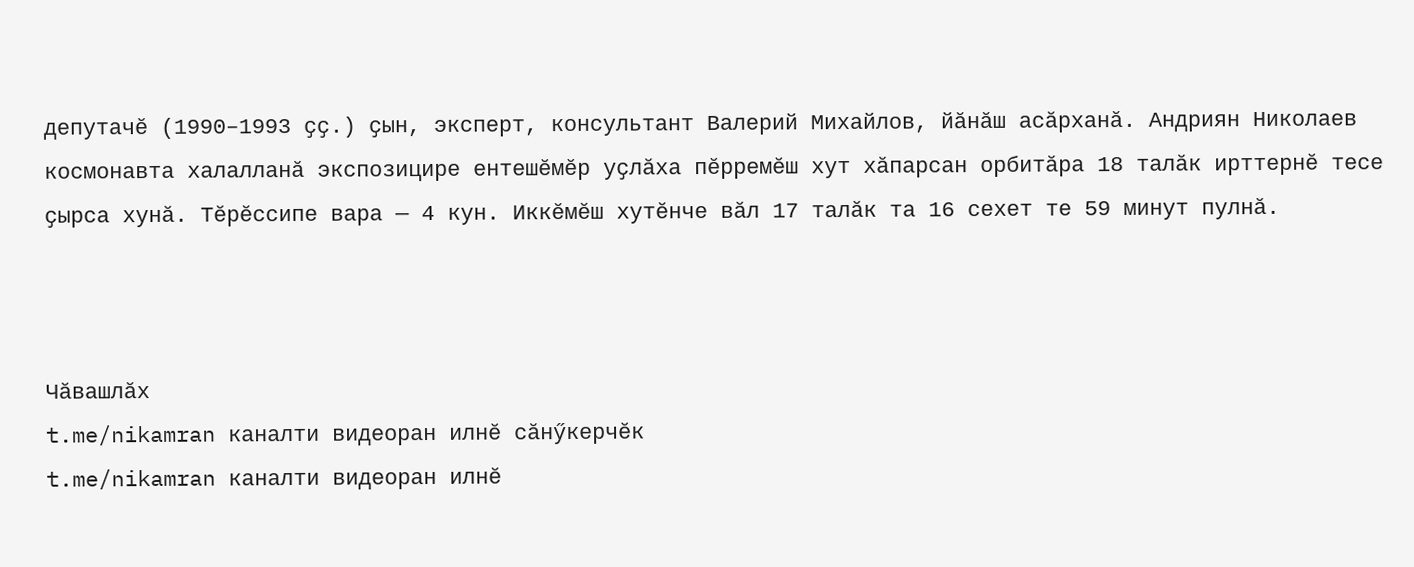депутачӗ (1990–1993 ҫҫ.) ҫын, эксперт, консультант Валерий Михайлов, йӑнӑш асӑрханӑ. Андриян Николаев космонавта халалланӑ экспозицире ентешӗмӗр уҫлӑха пӗрремӗш хут хӑпарсан орбитӑра 18 талӑк ирттернӗ тесе ҫырса хунӑ. Тӗрӗссипе вара — 4 кун. Иккӗмӗш хутӗнче вӑл 17 талӑк та 16 сехет те 59 минут пулнӑ.



Чӑвашлӑх
t.me/nikamran каналти видеоран илнӗ сӑнӳкерчӗк
t.me/nikamran каналти видеоран илнӗ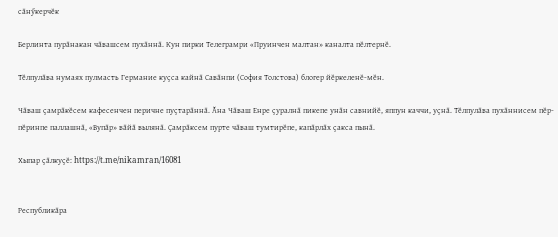сӑнӳкерчӗк

Берлинта пурӑнакан чӑвашсем пухӑннӑ. Кун пирки Телеграмри «Пруинчен малтан» каналта пӗлтернӗ.

Тӗлпулӑва нумаях пулмасть Германие куҫса кайнӑ Савӑнпи (София Толстова) блогер йӗркеленӗ-мӗн.

Чӑваш ҫамрӑкӗсем кафесенчен перичне пуҫтарӑннӑ. Ӑна Чӑваш Енре ҫуралнӑ пикепе унӑн савнийӗ, яппун каччи, уҫнӑ. Тӗлпулӑва пухӑннисем пӗр-пӗринпе паллашнӑ, «Вупӑр» вӑйӑ вылянӑ. Ҫамрӑксем пурте чӑваш тумтирӗпе, капӑрлӑх ҫакса пынӑ.

Хыпар ҫӑлкуҫӗ: https://t.me/nikamran/16081


Республикӑра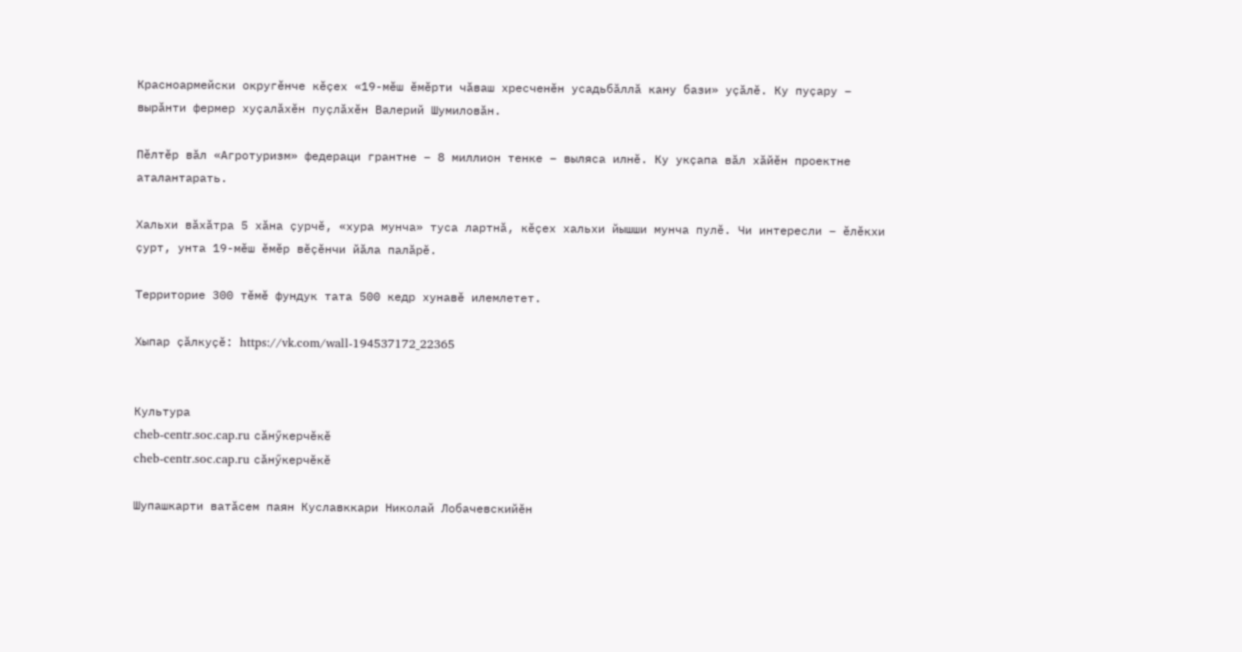Красноармейски округӗнче кӗҫех «19-мӗш ӗмӗрти чӑваш хресченӗн усадьбӑллӑ кану бази» уҫӑлӗ. Ку пуҫару – вырӑнти фермер хуҫалӑхӗн пуҫлӑхӗн Валерий Шумиловӑн.

Пӗлтӗр вӑл «Агротуризм» федераци грантне – 8 миллион тенке – выляса илнӗ. Ку укҫапа вӑл хӑйӗн проектне аталантарать.

Хальхи вӑхӑтра 5 хӑна ҫурчӗ, «хура мунча» туса лартнӑ, кӗҫех хальхи йышши мунча пулӗ. Чи интересли – ӗлӗкхи ҫурт, унта 19-мӗш ӗмӗр вӗҫӗнчи йӑла палӑрӗ.

Территорие 300 тӗмӗ фундук тата 500 кедр хунавӗ илемлетет.

Хыпар ҫӑлкуҫӗ: https://vk.com/wall-194537172_22365


Культура
cheb-centr.soc.cap.ru сӑнӳкерчӗкӗ
cheb-centr.soc.cap.ru сӑнӳкерчӗкӗ

Шупашкарти ватӑсем паян Куславккари Николай Лобачевскийӗн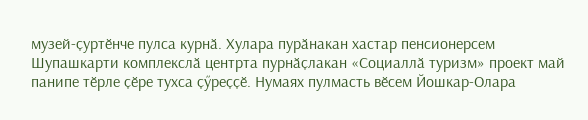музей-ҫуртӗнче пулса курнӑ. Хулара пурӑнакан хастар пенсионерсем Шупашкарти комплекслӑ центрта пурнӑҫлакан «Социаллӑ туризм» проект май панипе тӗрле ҫӗре тухса ҫӳреҫҫӗ. Нумаях пулмасть вӗсем Йошкар-Олара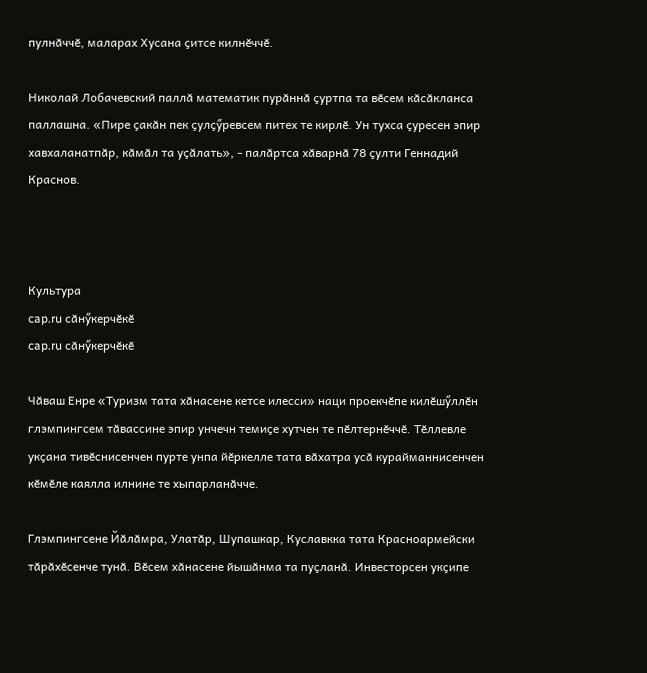пулнӑччӗ, маларах Хусана ҫитсе килнӗччӗ.

Николай Лобачевский паллӑ математик пурӑннӑ ҫуртпа та вӗсем кӑсӑкланса паллашна. «Пире ҫакӑн пек ҫулҫӳревсем питех те кирлӗ. Ун тухса ҫуресен эпир хавхаланатпӑр, кӑмӑл та уҫӑлать», - палӑртса хӑварнӑ 78 ҫулти Геннадий Краснов.



Культура
cap.ru сӑнӳкерчӗкӗ
cap.ru сӑнӳкерчӗкӗ

Чӑваш Енре «Туризм тата хӑнасене кетсе илесси» наци проекчӗпе килӗшӳллӗн глэмпингсем тӑвассине эпир унчечн темиҫе хутчен те пӗлтернӗччӗ. Тӗллевле укҫана тивӗснисенчен пурте унпа йӗркелле тата вӑхатра усӑ курайманнисенчен кӗмӗле каялла илнине те хыпарланӑчче.

Глэмпингсене Йӑлӑмра, Улатӑр, Шупашкар, Куславкка тата Красноармейски тӑрӑхӗсенче тунӑ. Вӗсем хӑнасене йышӑнма та пуҫланӑ. Инвесторсен укҫипе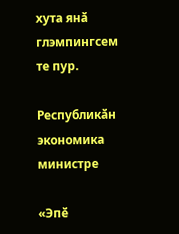хута янӑ глэмпингсем те пур.

Республикӑн экономика министре

«Эпӗ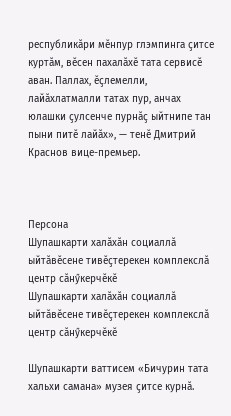республикӑри мӗнпур глэмпинга ҫитсе куртӑм, вӗсен пахалӑхӗ тата сервисӗ аван. Паллах, ӗҫлемелли, лайӑхлатмалли татах пур, анчах юлашки ҫулсенче пурнӑҫ ыйтнипе тан пыни питӗ лайӑх», — тенӗ Дмитрий Краснов вице-премьер.



Персона
Шупашкарти халӑхӑн социаллӑ ыйтӑвӗсене тивӗҫтерекен комплекслӑ центр сӑнӳкерчӗкӗ
Шупашкарти халӑхӑн социаллӑ ыйтӑвӗсене тивӗҫтерекен комплекслӑ центр сӑнӳкерчӗкӗ

Шупашкарти ваттисем «Бичурин тата хальхи самана» музея ҫитсе курнӑ.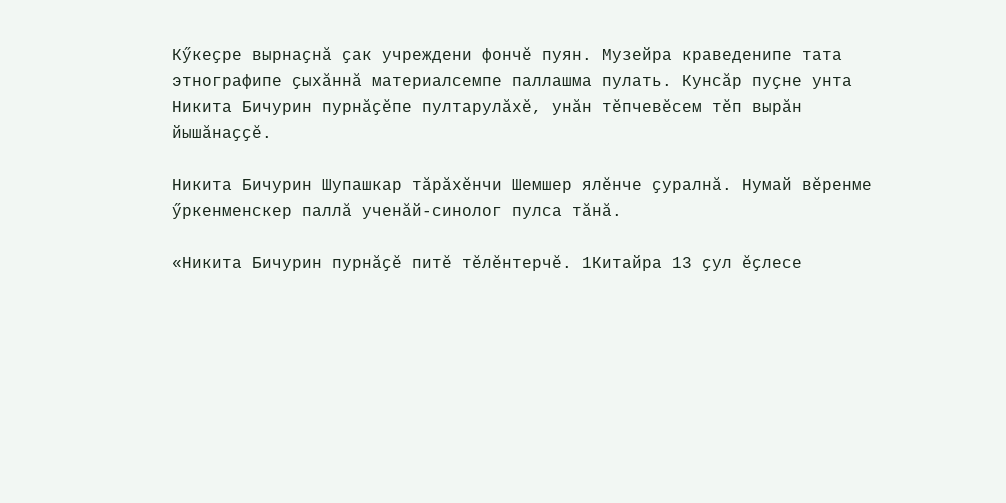Кӳкеҫре вырнаҫнӑ ҫак учреждени фончӗ пуян. Музейра краведенипе тата этнографипе ҫыхӑннӑ материалсемпе паллашма пулать. Кунсӑр пуҫне унта Никита Бичурин пурнӑҫӗпе пултарулӑхӗ, унӑн тӗпчевӗсем тӗп вырӑн йышӑнаҫҫӗ.

Никита Бичурин Шупашкар тӑрӑхӗнчи Шемшер ялӗнче ҫуралнӑ. Нумай вӗренме ӳркенменскер паллӑ ученӑй-синолог пулса тӑнӑ.

«Никита Бичурин пурнӑҫӗ питӗ тӗлӗнтерчӗ. 1Китайра 13 ҫул ӗҫлесе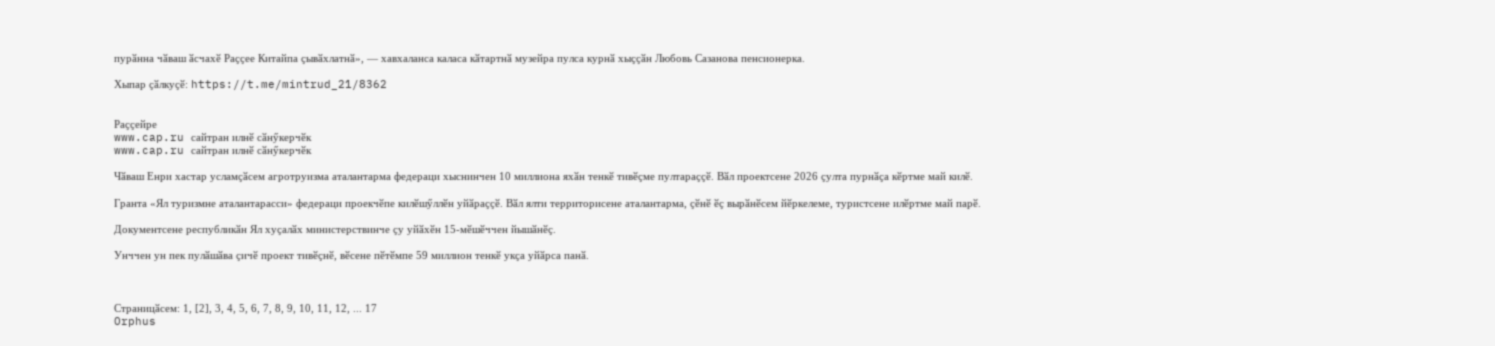пурӑнна чӑваш ӑсчахӗ Раҫҫее Китайпа ҫывӑхлатнӑ», — хавхаланса каласа кӑтартнӑ музейра пулса курнӑ хыҫҫӑн Любовь Сазанова пенсионерка.

Хыпар ҫӑлкуҫӗ: https://t.me/mintrud_21/8362


Раҫҫейре
www.cap.ru сайтран илнӗ сӑнӳкерчӗк
www.cap.ru сайтран илнӗ сӑнӳкерчӗк

Чӑваш Енри хастар усламҫӑсем агротруизма аталантарма федераци хыснинчен 10 миллиона яхӑн тенкӗ тивӗҫме пултараҫҫӗ. Вӑл проектсене 2026 ҫулта пурнӑҫа кӗртме май килӗ.

Гранта «Ял туризмне аталантарасси» федераци проекчӗпе килӗшӳллӗн уйӑраҫҫӗ. Вӑл ялти территорисене аталантарма, ҫӗнӗ ӗҫ вырӑнӗсем йӗркелеме, туристсене илӗртме май парӗ.

Документсене республикӑн Ял хуҫалӑх министерствинче ҫу уйӑхӗн 15-мӗшӗччен йышӑнӗҫ.

Унччен ун пек пулӑшӑва ҫичӗ проект тивӗҫнӗ, вӗсене пӗтӗмпе 59 миллион тенкӗ укҫа уйӑрса панӑ.



Страницӑсем: 1, [2], 3, 4, 5, 6, 7, 8, 9, 10, 11, 12, ... 17
Orphus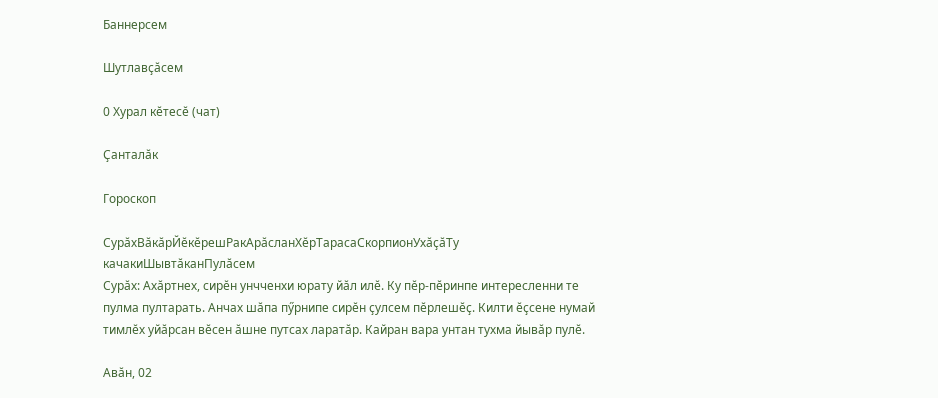Баннерсем

Шутлавҫӑсем

0 Хурал кӗтесӗ (чат)

Ҫанталӑк

Гороскоп

СурӑхВӑкӑрЙӗкӗрешРакАрӑсланХӗрТарасаСкорпионУхӑҫӑТу качакиШывтӑканПулӑсем
Сурӑх: Ахӑртнех, сирӗн унчченхи юрату йӑл илӗ. Ку пӗр-пӗринпе интересленни те пулма пултарать. Анчах шӑпа пӳрнипе сирӗн ҫулсем пӗрлешӗҫ. Килти ӗҫсене нумай тимлӗх уйӑрсан вӗсен ӑшне путсах ларатӑр. Кайран вара унтан тухма йывӑр пулӗ.

Авӑн, 02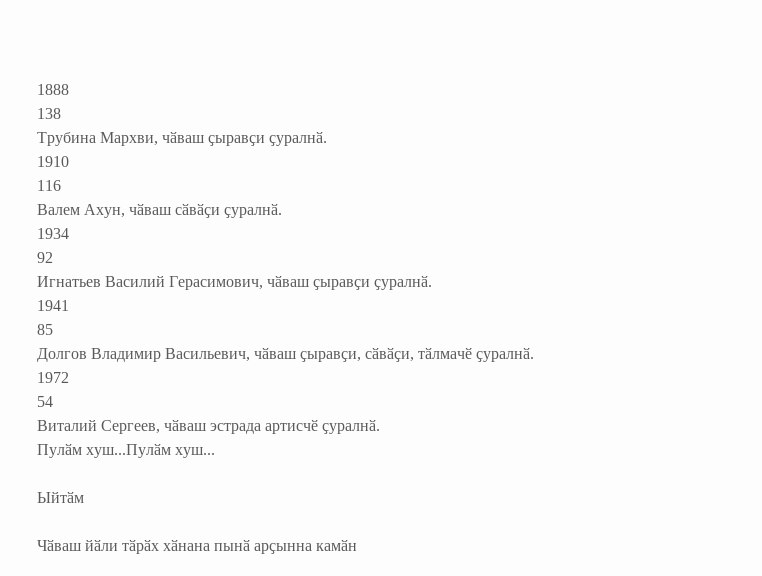1888
138
Трубина Мархви, чӑваш ҫыравҫи ҫуралнӑ.
1910
116
Валем Ахун, чӑваш сӑвӑҫи ҫуралнӑ.
1934
92
Игнатьев Василий Герасимович, чӑваш ҫыравҫи ҫуралнӑ.
1941
85
Долгов Владимир Васильевич, чӑваш ҫыравҫи, сӑвӑҫи, тӑлмачӗ ҫуралнӑ.
1972
54
Виталий Сергеев, чӑваш эстрада артисчӗ ҫуралнӑ.
Пулӑм хуш...Пулӑм хуш...

Ыйтӑм

Чӑваш йӑли тӑрӑх хӑнана пынӑ арҫынна камӑн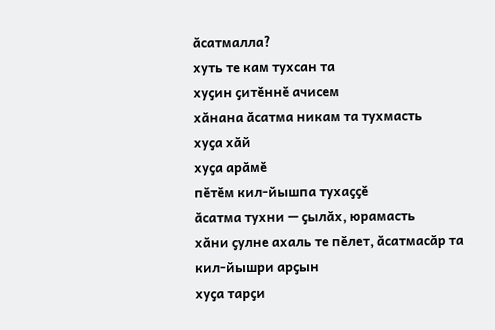ӑсатмалла?
хуть те кам тухсан та
хуҫин ҫитӗннӗ ачисем
хӑнана ӑсатма никам та тухмасть
хуҫа хӑй
хуҫа арӑмӗ
пӗтӗм кил-йышпа тухаҫҫӗ
ӑсатма тухни — ҫылӑх, юрамасть
хӑни ҫулне ахаль те пӗлет, ӑсатмасӑр та
кил-йышри арҫын
хуҫа тарҫи